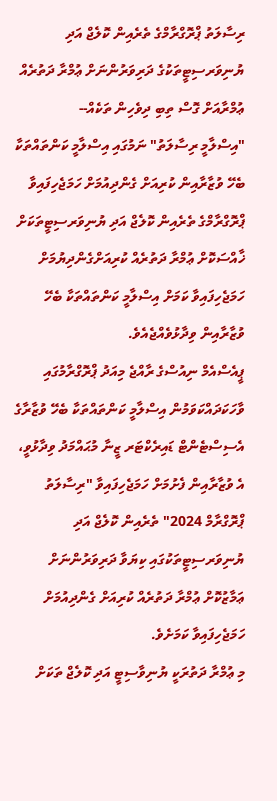ރިސާލަތު ޕްރޮގްރާމްގެ ތެރެއިން ކޮލެޖް އަދި ޔުނިވަރސިޓީތަކުގެ ދަރިވަރުންނަށް ޢުމްރާ ދަތުރެއް
ޢުމްރާއަށް ގޮސް ތިބި ދިވެހިން ތަކެއް--
"އިސްލާމީ ރިސާލަތު" ނަމުގައި އިސްލާމީ ކަންތައްތަކާ ބެހޭ ވުޒާރާއިން ކުރިއަށް ގެންދިއުމަށް ހަމަޖެހިފައިވާ ޕްރޮގްރާމްގެ ތެރެއިން ކޮލެޖް އަދި ޔުނިވަރސިޓީތަކަށް ޚާއްސަކޮށް ޢުމްރާ ދަތުރެއް ކުރިއަށްގެންދިޔުމަށް ހަމަޖެހިފައިވާ ކަމަށް އިސްލާމީ ކަންތައްތަކާ ބެހޭ ވުޒާރާއިން ވިދާޅުވެއްޖެއެވެ.
ޕީއެސްއެމް ނިއުސްގެ ރާއްޖެ މިއަދު ޕްރޮގްރާމުގައި ވާހަކަދައްކަވަމުން އިސްލާމީ ކަންތައްތަކާ ބެހޭ ވުޒާރާގެ އެސިސްޓެންޓް ޑައިރެކްޓަރ ޒީނާ މުޙައްމަދު ވިދާޅުވީ، އެ ވުޒާރާއިން ފެށުމަށް ހަމަޖެހިފައިވާ "ރިސާލަތު ޕްރޮގްރާމް 2024" ތެރެއިން ކޮލެޖް އަދި ޔުނިވަރސިޓީތަކުގައި ކިޔަވާ ދަރިވަރުންނަށް ޢަމާޒުކޮށް ޢުމްރާ ދަތުރެއް ކުރިއަށް ގެންދިއުމަށް ހަމަޖެހިފައިވާ ކަމަށެވެ.
މި ޢުމްރާ ދަތުރަކީ ޔުނިވާސިޓީ އަދި ކޮލެޖް ތަކަށް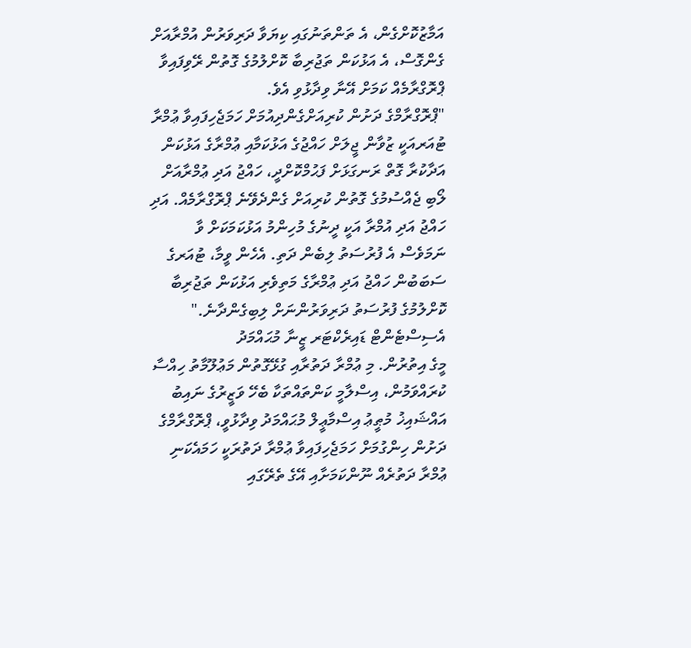އަމާޒުކޮށްގެން، އެ ތަންތަނުގައި ކިޔަވާ ދަރިވަރުން އުމްރާއަށް ގެންގޮސް، އެ އަޅުކަން ތަޖުރިބާ ކޮށްލުމުގެ ގޮތުން ރޭވިފައިވާ ޕްރޮގްރާމެއް ކަމަށް އޭނާ ވިދާޅުވި އެވެ.
"ޕްރޮގްރާމްގެ ދަށުން ކުރިއަށްގެންދިއުމަށް ހަމަޖެހިފައިވާ ޢުމްރާ ޓުއަރއަކީ ޒުވާން ޖީލަށް ހައްޖުގެ އަޅުކަމާއި ޢުމްރާގެ އަޅުކަން އަދާކުރާ ގޮތް ރަނގަޅަށް ފަޙުމްކޮށްދީ، ހައްޖު އަދި ޢުމްރާއަށް ލޯބި ޖެއްސުމުގެ ގޮތުން ކުރިއަށް ގެންދެވޭނެ ޕްރޮގްރާމެއް. އަދި ހައްޖު އަދި އުމްރާ އަކީ ދީނުގެ މުހިންމު އަޅުކަމަކަށް ވާ ނަމަވެސް އެ ފުރުސަތު ލިބެން ދަތި. އެހެން ވީމާ، ޓުއަރގެ ސަބަބުން ހައްޖު އަދި ޢުމްރާގެ މަތިވެރި އަޅުކަން ތަޖުރިބާ ކޮށްލުމުގެ ފުރުސަތު ދަރިވަރުންނަށް ލިބިގެންދާނެ."
އެސިސްޓެންޓް ޑައިރެކްޓަރ ޒީނާ މުޙައްމަދު
މީގެ އިތުރުން. މި ޢުމްރާ ދަތުރާއި ގުޅޭގޮތުން މަޢުލޫމާތު ހިއްސާ ކުރައްވަމުން، އިސްލާމީ ކަންތައްތަކާ ބެހޭ ވަޒީރުގެ ނައިބު އައްޝައިޚު މުޠީޢު އިސްމާޢީލް މުޙައްމަދު ވިދާޅުވީ، ޕްރޮގްރާމްގެ ދަށުން ހިންގުމަށް ހަމަޖެހިފައިވާ ޢުމްރާ ދަތުރަކީ ހަމައެކަނި ޢުމްރާ ދަތުރެއް ނޫންކަމަށާއި އޭގެ ތެރޭގައި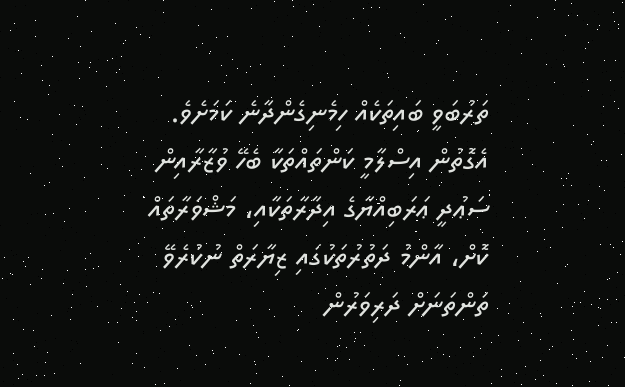ތަރުބަވީ ބައިތަކެއް ހިމެނިގެންދާނެ ކަމަށެވެ.
އެގޮތުން އިސްލާމީ ކަންތައްތަކާ ބެހޭ ވުޒާރާއިން ސަޢުދީ ޢަރަބިއްޔާގެ އިދާރާތަކާއި، މަޝްވަރާތައް ކޮށް، އާންމު ދަތުރުތަކުގައި ޒިޔާރަތް ނުކުރެވޭ ތަންތަނަށް ދަރިވަރުން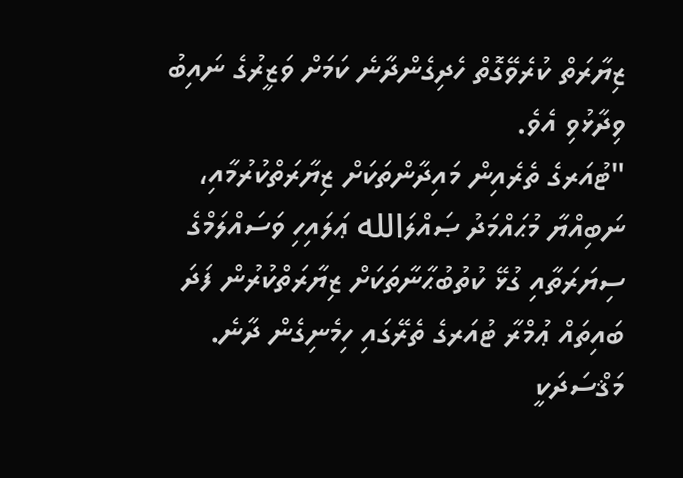ޒިޔާރަތް ކުރެވޭގޮތް ހެދިގެންދާނެ ކަމަށް ވަޒީރުގެ ނައިބު ވިދާޅުވި އެވެ.
"ޓުއަރގެ ތެރެއިން މައިދާންތަކަށް ޒިޔާރަތްކުރުމާއި، ނަބިއްޔާ މުޙައްމަދު ޞައްލަالله ޢަލައިހި ވަސައްލަމްގެ ސިޔަރަތާއި ގުޅޭ ކުތުބުޙާނާތަކަށް ޒިޔާރަތްކުރުން ފަދަ ބައިތައް ޢުމްރާ ޓުއަރގެ ތެރޭގައި ހިމެނިގެން ދާނެ. މަޤްސަދަކީ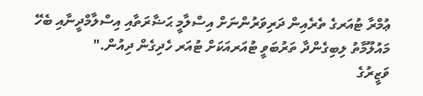ޢުމްރާ ޓުއަރގެ ތެރެއިން ދަރިވަރުންނަށް އިސްލާމީ ޙަޟާރަތާއި އިސްލާމްދީނާއި ބެހޭ މައުލޫމާތު ލިބިގެންދާ ތަރުބަވީ ޓުއަރއަކަށް ޓުއަރ ހެދިގެން ދިއުން."
ވަޒީރުގެ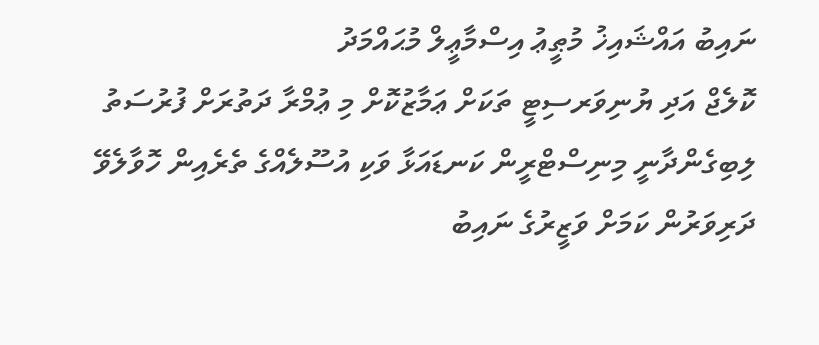ނައިބު އައްޝައިޚު މުޠީޢު އިސްމާޢީލް މުޙައްމަދު
ކޮލެޖް އަދި ޔުނިވަރސިޓީ ތަކަށް ޢަމާޒުކޮށް މި ޢުމްރާ ދަތުރަށް ފުރުސަތު ލިބިގެންދާނީ މިނިސްޓްރީން ކަނޑައަޅާ ވަކި އުސޫލެއްގެ ތެރެއިން ހޮވާލެވޭ ދަރިވަރުން ކަމަށް ވަޒީރުގެ ނައިބު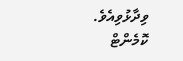ވިދާޅުވިއެވެ.
ކޮމެންޓް